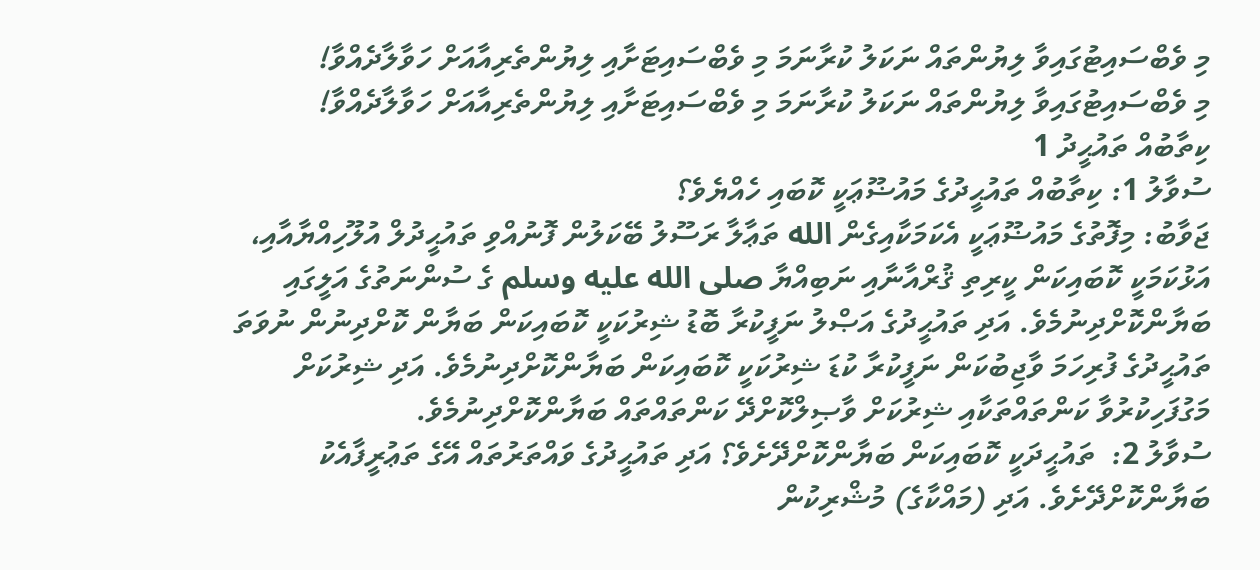މި ވެބްސައިޓުގައިވާ ލިޔުންތައް ނަކަލު ކުރާނަމަ މި ވެބްސައިޓަށާއި ލިޔުންތެރިއާއަށް ހަވާލާދެއްވާ!
މި ވެބްސައިޓުގައިވާ ލިޔުންތައް ނަކަލު ކުރާނަމަ މި ވެބްސައިޓަށާއި ލިޔުންތެރިއާއަށް ހަވާލާދެއްވާ!
ކިތާބުއް ތައުޙީދު 1
ސުވާލު 1: ކިތާބުއް ތައުޙީދުގެ މައުޟޫޢަކީ ކޮބައި ހެއްޔެވެ؟
ޖަވާބު: މިފޮތުގެ މައުޟޫޢަކީ އެކަމަކާއިގެން الله ތަޢާލާ ރަސޫލު ބޭކަލުން ފޮނުއްވި ތައުޙީދުލް އުލޫހިއްޔާއާއި، އަޅުކަމަކީ ކޮބައިކަން ކީރިތި ޤުރްއާނާއި ނަބިއްޔާ صلى الله عليه وسلم ގެ ސުންނަތުގެ އަލީގައި ބަޔާންކޮށްދިނުމެވެ. އަދި ތައުޙީދުގެ އަޞްލު ނަފީކުރާ ބޮޑު ޝިރުކަކީ ކޮބައިކަން ބަޔާން ކޮށްދިނުން ނުވަތަ ތައުޙީދުގެ ފުރިހަމަ ވާޖިބުކަން ނަފީކުރާ ކުޑަ ޝިރުކަކީ ކޮބައިކަން ބަޔާންކޮށްދިނުމެވެ. އަދި ޝިރުކަށް މަގުފަހިކުރުވާ ކަންތައްތަކާއި ޝިރުކަށް ވާޞިލްކޮށްދޭ ކަންތައްތައް ބަޔާންކޮށްދިނުމެވެ.
ސުވާލު 2:  ތައުޙީދަކީ ކޮބައިކަން ބަޔާންކޮށްދޭށެވެ؟ އަދި ތައުޙީދުގެ ވައްތަރުތައް އޭގެ ތަޢުރީފާއެކު ބަޔާންކޮށްދޭށެވެ. އަދި (މައްކާގެ) މުޝްރިކުން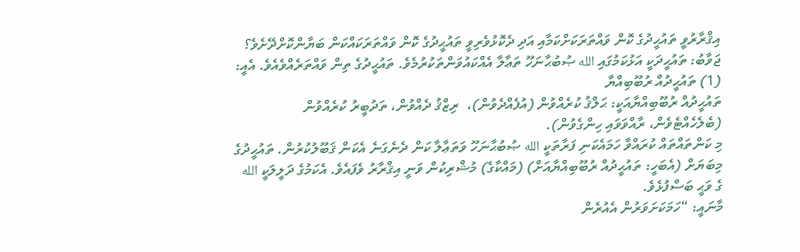އިޤްރާރުވީ ތައުޙީދުގެ ކޮން ވައްތަރަކަށްކަމާއި އަދި ދެކޮޅުވެރިވީ ތައުޙީދުގެ ކޮން ވައްތަރަކައްކަން ބަޔާންކޮށްދޭށެވެ؟
ޖަވާބު: ތައުޙީދަކީ އަޅުކަމުގައި الله ޞުބުޙާނަހޫ ތަޢާލާ އެއްކައުވަންތަކުރުމެވެ. ތައުޙީދުގެ ތިން ވައްތަރެއްވެއެވެ. އެއީ:
(1) ތައުޙީދުއް ރުބޫބިއްޔާ
ތައުޙީދުއް ރުބޫބިއްޔާއަކީ: ޙަލްޤު ކުރެއްވުން (އުފެއްދެވުން)،  ރިޒްޤު ދެއްވުން، ތަދުބީރު ކުރެއްވުން (ބެލެހެއްޓެވެން، ރާއްވަވައި ހިންގެވުން).
މި ކަންތައްތައް ކުރައްވާ ހަމައެކަނި ފަރާތަކީ الله ޞުބުޙާނަހޫ ވަތަޢާލާ ކަން ދެނެގަނެ އެކަން ޤަބޫލުކުރުން. ތައުޙީދުގެ މިބަޔަށް (އެބަހީ: ތައުޙީދުއް ރުބޫބިއްޔާއަށް) (މައްކާގެ) މުޝްރިކުން ވަނީ އިޤްރާރު ވެފައެވެ. އެކަމުގެ ދަލީލަކީ الله ގެ ވަޙީ ބަސްފުޅެވެ.
މާނައީ: “ހަމަކަށަވަރުން އެއުރެން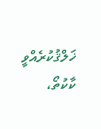ޚަލްޤުކުރެއްވީ ކާކުތޯ،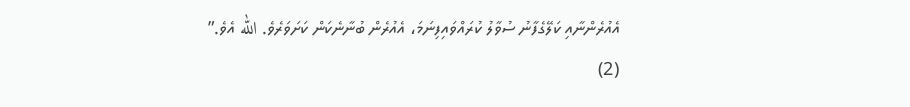އެއުރެންނާއި ކަލޭގެފާނު ސުވާލު ކުރައްވައިފިނަމަ، އެއުރެން ބުނާނެކަން ކަށަވަރެވެ. الله އެވެ.”
(2)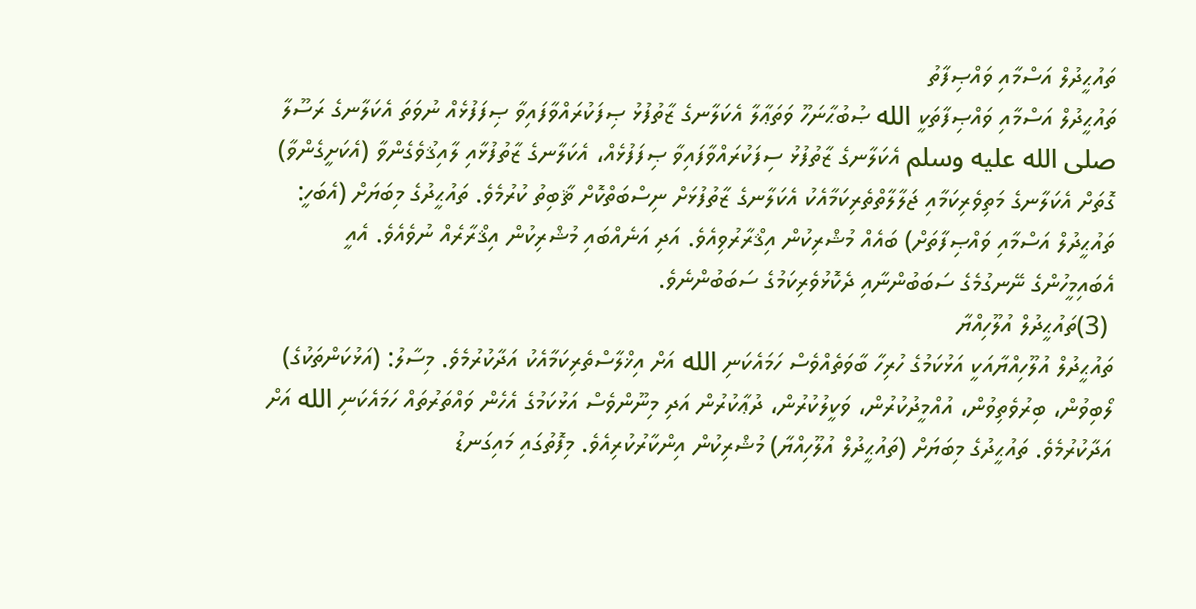ތައުޙީދުލް އަސްމާއި ވައްޞިފާތު
ތައުޙީދުލް އަސްމާއި ވައްޞިފާތަކީ الله ޞުބުޙާނަހޫ ވަތަޢާލާ އެކަލާނގެ ޒާތުފުޅު ޞިފަކުރައްވާފައިވާ ޞިފަފުޅެއް ނުވަތަ އެކަލާނގެ ރަސޫލާ صلى الله عليه وسلم އެކަލާނގެ ޒާތުފުޅު ސިފަކުރައްވާފައިވާ ޞިފަފުޅެއް، އެކަލާނގެ ޒާތުފުޅާއި ލާއިޤުވެގެންވާ (އެކަށީގެންވާ) ގޮތަށް އެކަލާނގެ މަތިވެރިކަމާއި ޖަލާލާތްތެރިކަމާއެކު އެކަލާނގެ ޒާތުފުޅަށް ނިސްބަތްކޮށް ޘާބިތު ކުރުމެވެ. ތައުޙީދުގެ މިބަޔަށް (އެބަހީ: ތައުޙީދުލް އަސްމާއި ވައްޞިފާތަށް) ބައެއް މުޝްރިކުން އިޤްރާރުވިއެވެ. އަދި އަނެއްބައި މުޝްރިކުން އިޤްރާރެއް ނުވެއެވެ. އެއީ އެބައިމީހުންގެ ނޭނގުމެގެ ސަބަބުންނާއި ދެކޮޅުވެރިކަމުގެ ސަބަބުންނެވެ.
 (3)ތައުޙީދުލް އުލޫހިއްޔާ
ތައުޙީދުލް އުލޫހިއްޔާއަކީ އަޅުކަމުގެ ހުރިހާ ބާވަތެއްވެސް ހަމައެކަނި الله އަށް އިޚްލާސްތެރިކަމާއެކު އަދާކުރުމެވެ. މިސާލު: (އަޅުކަންތަކުގެ) ލޯބިވުން، ބިރުވެތިވުން، އުއްމީދުކުރުން، ވަކީލުކުރުން، ދުޢާކުރުން އަދި މިނޫންވެސް އަޅުކަމުގެ އެހެން ވައްތަރުތައް ހަމައެކަނި الله އަށް އަދާކުރުމެވެ. ތައުޙީދުގެ މިބަޔަށް (ތައުޙީދުލް އުލޫހިއްޔާ) މުޝްރިކުން އިންކާރުކުރިއެވެ. މިފޮތުގައި މައިގަނޑު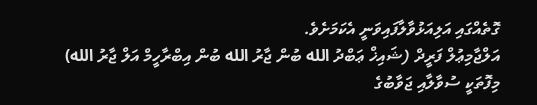ގޮތެއްގައި އަލިއަޅުވާލާފައިވަނީ އެކަމަށެވެ.
އަލްޖާމިޢުލް ފަރީދް (ޝައިޚް ޢަބްދު الله ބުން ޖާރު الله ބުން އިބްރާހީމް އަލް ޖާރު الله)
މިފޮތަކީ ސުވާލާއި ޖަވާބުގެ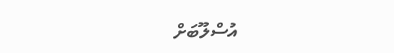އުސްލޫބަށް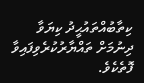ކިތާބުއްތައުޙީދު ކިޔަވާ ދިނުމަށް ތައްޔާރުކުރެވިފައިވާ ފޮތެކެވެ.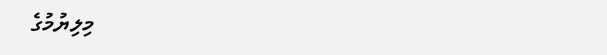މިލިޔުމުގެ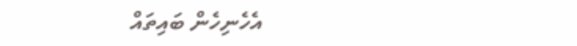އެހެނިހެން ބައިތައް